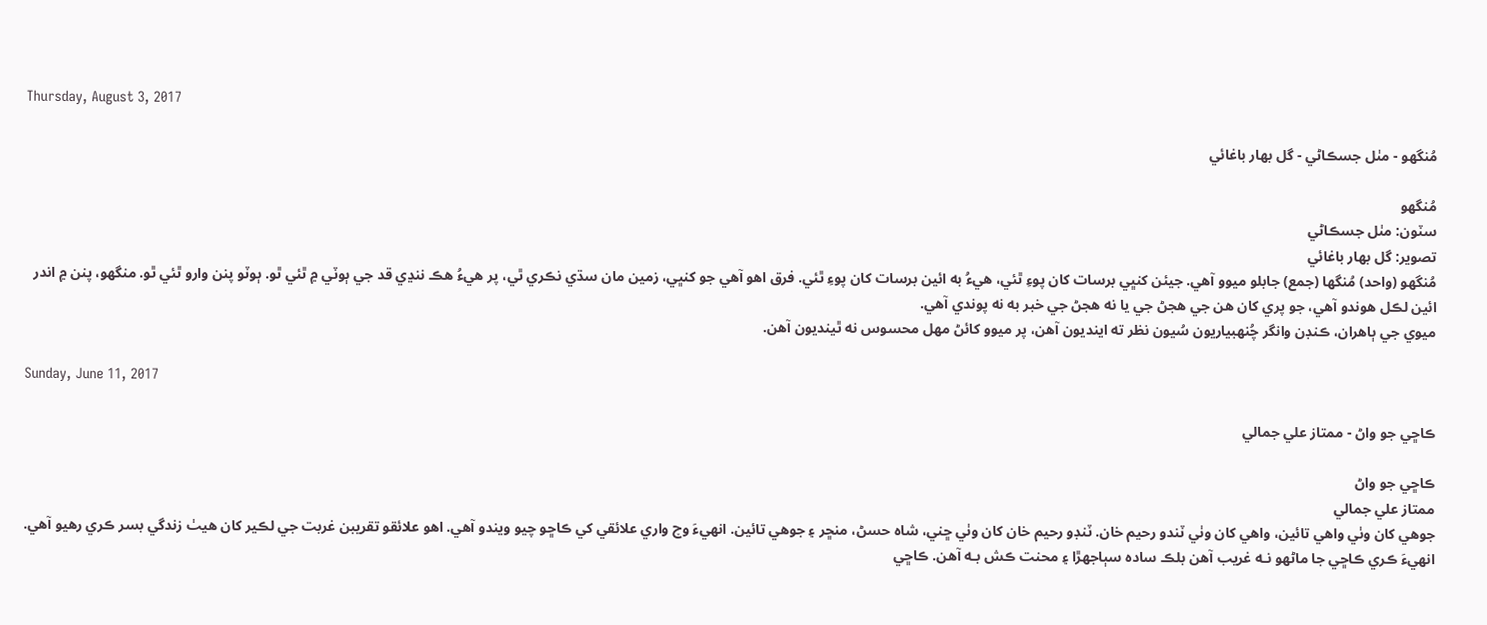Thursday, August 3, 2017

مُنگھو - مٺل جسڪاڻي - گل بھار باغائي

مُنگھو
سٽون: مٺل جسڪاڻي
تصوير: گل بھار باغائي
مُنگھو (واحد) مُنگھا (جمع) جابلو ميوو آھي. جيئن کنڀي برسات کان پوءِ ٿئي، ھيءُ به ائين برسات کان پوءِ ٿئي. فرق اھو آھي جو کنڀي، زمين مان سڌي نڪري ٿي، پر ھيءُ ھڪ ننڍي قد جي ٻوٽي ۾ ٿئي ٿو. ٻوٽو پنن وارو ٿئي ٿو. منگھو، پنن ۾ اندر ائين لڪل ھوندو آھي، جو پري کان ھن جي ھجڻ جي يا نه ھجڻ جي خبر به نه پوندي آھي.
ميوي جي ٻاھران، ڪنڊن وانگر چُنھبياريون سُيون نظر ته اينديون آھن، پر ميوو کائڻ مھل محسوس نه ٿينديون آھن.

Sunday, June 11, 2017

ڪاڇي جو واڻ - ممتاز علي جمالي

ڪاڇي جو واڻ
ممتاز علي جمالي
جوهي کان وٺي واهي تائين، واهي کان وٺي ٽندو رحيم خان. ٽنڊو رحيم خان کان وٺي ڇني، شاه حسڻ، منڇر ۽ جوهي تائين. انهيءَ وچ واري علائقي کي ڪاڇو چيو ويندو آهي. اهو علائقو تقريبن غربت جي لڪير کان هيٺ زندگي بسر ڪري رهيو آهي. انھيءَ ڪري ڪاڇي جا ماڻهو نـه غريب آهن بلڪ ساده سٻاجهڙا ۽ محنت ڪش بـه آهن. ڪاڇي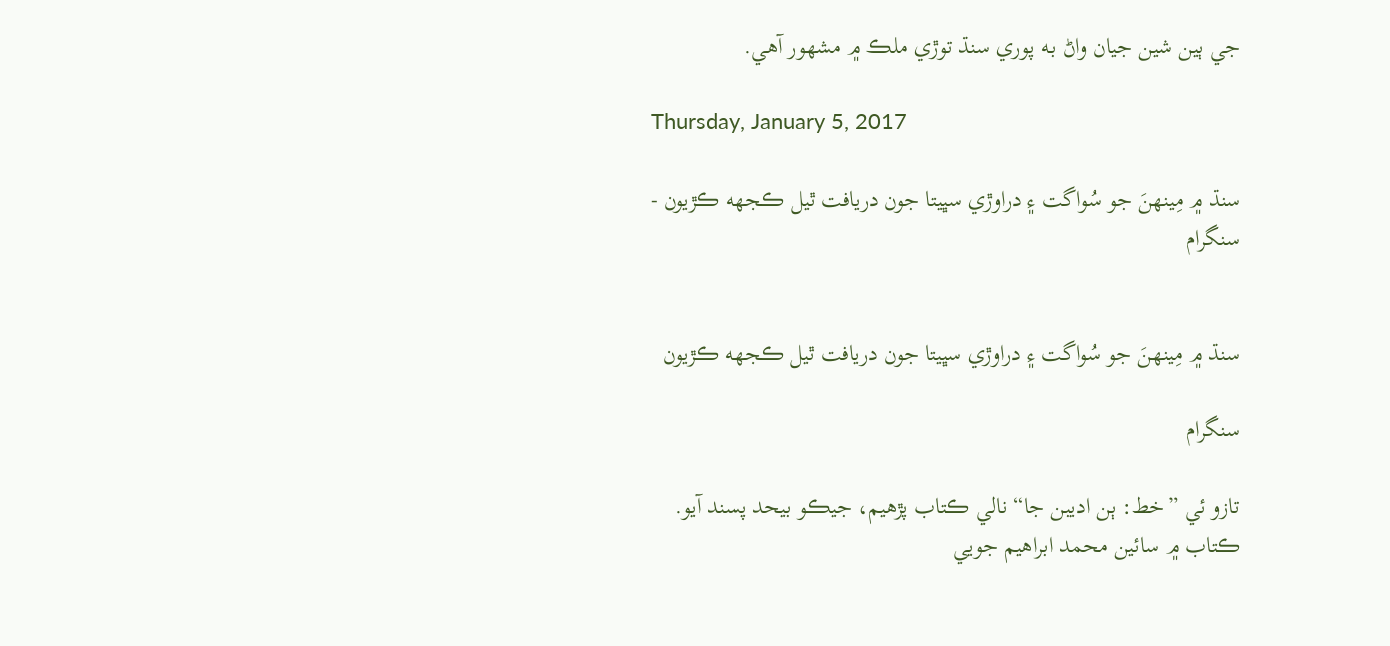جي ٻين شين جيان واڻ بـه پوري سنڌ توڙي ملڪ ۾ مشهور آهي.

Thursday, January 5, 2017

سنڌ ۾ مِينهنَ جو سُواگت ۽ دراوڙي سڀيتا جون دريافت ٿيل ڪجهه ڪڙيون - سنگرام


سنڌ ۾ مِينهنَ جو سُواگت ۽ دراوڙي سڀيتا جون دريافت ٿيل ڪجهه ڪڙيون

سنگرام

تازو ئي ”خط: ٻن اديبن جا“ نالي ڪتاب پڙهيم، جيڪو بيحد پسند آيو. ڪتاب ۾ سائين محمد ابراهيم جويي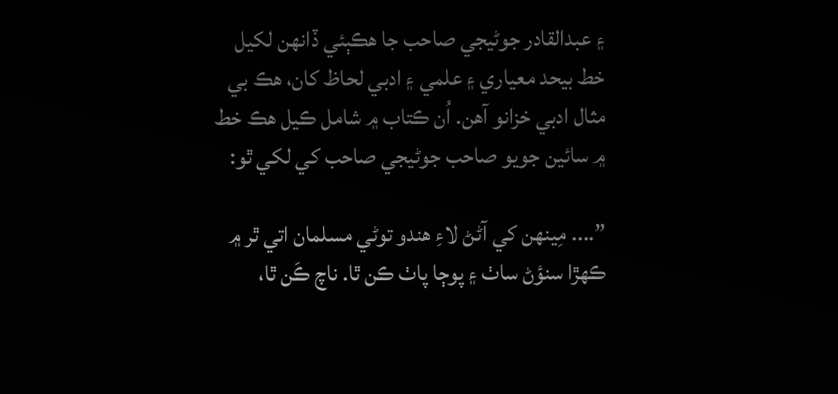۽ عبدالقادر جوڻيجي صاحب جا هڪٻئي ڏانهن لکيل خط بيحد معياري ۽ علمي ۽ ادبي لحاظ کان، هڪ بي مثال ادبي خزانو آهن. اُن ڪتاب ۾ شامل ڪيل هڪ خط ۾ سائين جويو صاحب جوڻيجي صاحب کي لکي ٿو:

”.... مِينهن کي آڻڻ لاءِ هندو توڻي مسلمان اتي ٿر ۾ ڪهڙا سنؤڻ ساٺ ۽ پوڄا پاٺ ڪن ٿا. ناچ ڪَن ٿا،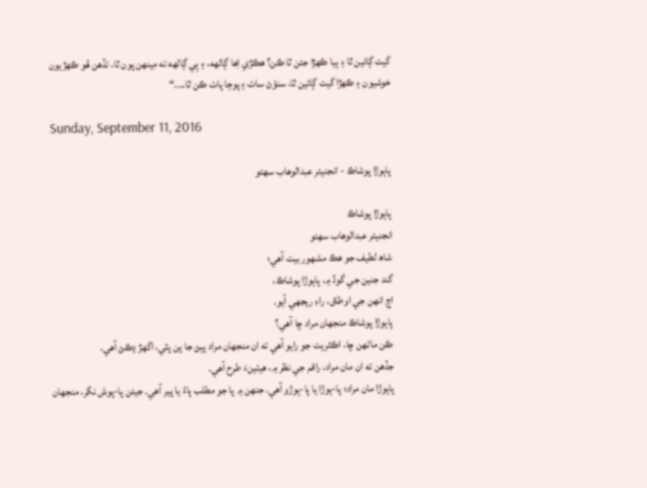گيت ڳائين ٿا ۽ ٻيا ڪهڙا جتن ٿا ڪن؟ هڪڙي اِها ڳالهه، ۽ ٻِي ڳالهه ته مِينهن پون ٿا، تڏهن هُو ڪهڙيون خوشيون ۽ ڪهڙا گيت ڳائين ٿا، سنؤڻ ساٺ ۽ پوڄا پاٺ ڪن ٿا....“

Sunday, September 11, 2016

پاٻوڙا پوشاڪ - انجنيئر عبدالوھاب سھتو

پاٻوڙا پوشاڪ
انجنيئر عبدالوھاب سھتو
شاھ لطيف جو ھڪ مشھور بيت آھي؛
گند جنين جي گوڏ ۾، پاٻوڙا پوشاڪ،
اڄ انھن جي اوطاق، راءِ ريجھي آيو.
پاٻوڙا پوشاڪ منجھان مراد ڇا آھي؟
ڪن ماڻھن ڇا، اڪثريت جو رايو آھي ته ان منجھان مراد پٻڻ جا پن پٽي، اگھڙ ڍڪڻ آھي.
جڏھن ته ان مان مراد، راقم جي نظر ۾، ھيٺينءَ طرح آھي.
پاٻوڙا مان مراد؛ پا-ٻوڙا يا پا-ٻوڙو آھي. جنھن ۾ پا جو مطلب پاءُ يا پير آھي. جيئن پا-پوش نگر، منجھان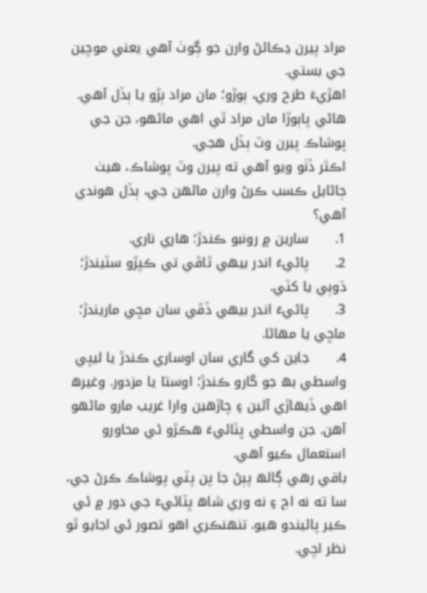مراد پيرن ڍڪائڻ وارن جو ڳوٺ آھي يعني موچين جي بستي.
اھڙيءَ طرح وري، ٻوڙو؛ مان مراد ٻڙو يا ٻڏل آھي.
ھاڻي پاٻوڙا مان مراد ٿي اھي ماڻھو، جن جي پوشاڪ پيرن وٽ ٻڏل ھجي.
اڪثر ڏٺو ويو آھي ته پيرن وٽ پوشاڪ، ھيٺ ڄاڻايل ڪسب ڪرڻ وارن ماڻھن جي، ٻڏل ھوندي آھي؟
1.      سارين ۾ رونبو ڪندڙ؛ ھاري ناري.
2.      پاڻيءَ اندر بيھي ٿاڦي تي ڪپڙو سٽيندڙ؛ ڌوٻي يا کٽي.
3.      پاڻيءَ اندر بيھي ڏڦي سان مڇي ماريندڙ؛ ماڇي يا مھاڻا.
4.      جاين کي گاري سان اوساري ڪندڙ يا ليپي واسطي بھ جو گارو ڪندڙ؛ اوستا يا مزدور. وغيرھ
اھي ڏيھاڙي آڻين ۽ چاڙھين وارا غريب مارو ماڻھو آھن. جن واسطي ڀٽائيءَ ھڪڙو ئي محاورو استعمال ڪيو آھي.
باقي رھي ڳالھ پٻڻ جا پن پٽي پوشاڪ ڪرڻ جي، سا ته نه اڄ ۽ نه وري شاھ ڀٽائيءَ جي دور ۾ ئي ڪير پائيندو ھيو. تنھنڪري اھو تصور ئي اجايو ٿو نظر اچي.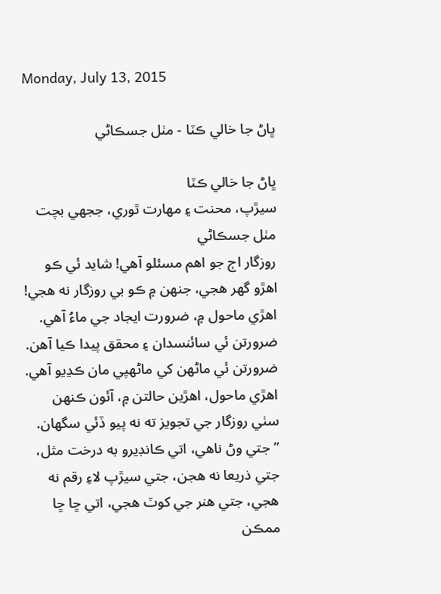Monday, July 13, 2015

ڀاڻ جا خالي ڪٽا - مٺل جسڪاڻي

ڀاڻ جا خالي ڪٽا
سيڙپ، محنت ۽ مهارت ٿوري، ججهي بچت
مٺل جسڪاڻي
روزگار اڄ جو اهم مسئلو آهي! شايد ئي ڪو اهڙو گهر هجي، جنهن ۾ ڪو بي روزگار نه هجي! اهڙي ماحول ۾، ضرورت ايجاد جي ماءُ آهي. ضرورتن ئي سائنسدان ۽ محقق پيدا ڪيا آهن. ضرورتن ئي ماڻهن کي ماڻهپي مان ڪڍيو آهي. اهڙي ماحول، اهڙين حالتن ۾، آئون ڪنهن سٺي روزگار جي تجويز ته نه پيو ڏئي سگهان. ”جتي وڻ ناهي، اتي ڪانڊيرو به درخت مثل، جتي ذريعا نه هجن، جتي سيڙپ لاءِ رقم نه هجي، جتي هنر جي کوٽ هجي، اتي ڇا ڇا ممڪن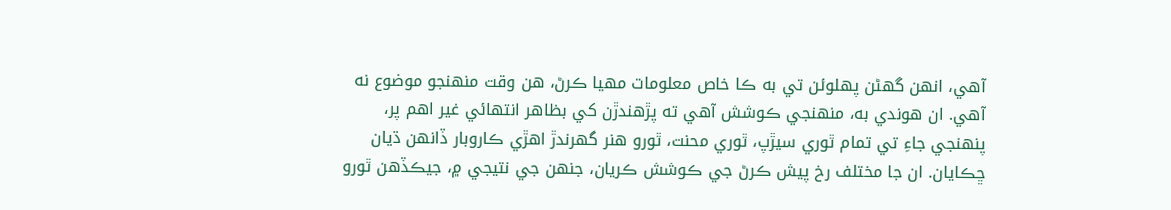آهي، انهن گهڻن پهلوئن تي به ڪا خاص معلومات مهيا ڪرڻ، هن وقت منهنجو موضوع نه آهي. ان هوندي به، منهنجي ڪوشش آهي ته پڙهندڙن کي بظاهر انتهائي غير اهم پر، پنهنجي جاءِ تي تمام ٿوري سيڙپ، ٿوري محنت، ٿورو هنر گهرندڙ اهڙي ڪاروبار ڏانهن ڌيان ڇڪايان. ان جا مختلف رخ پيش ڪرڻ جي ڪوشش ڪريان، جنهن جي نتيجي ۾، جيڪڏهن ٿورو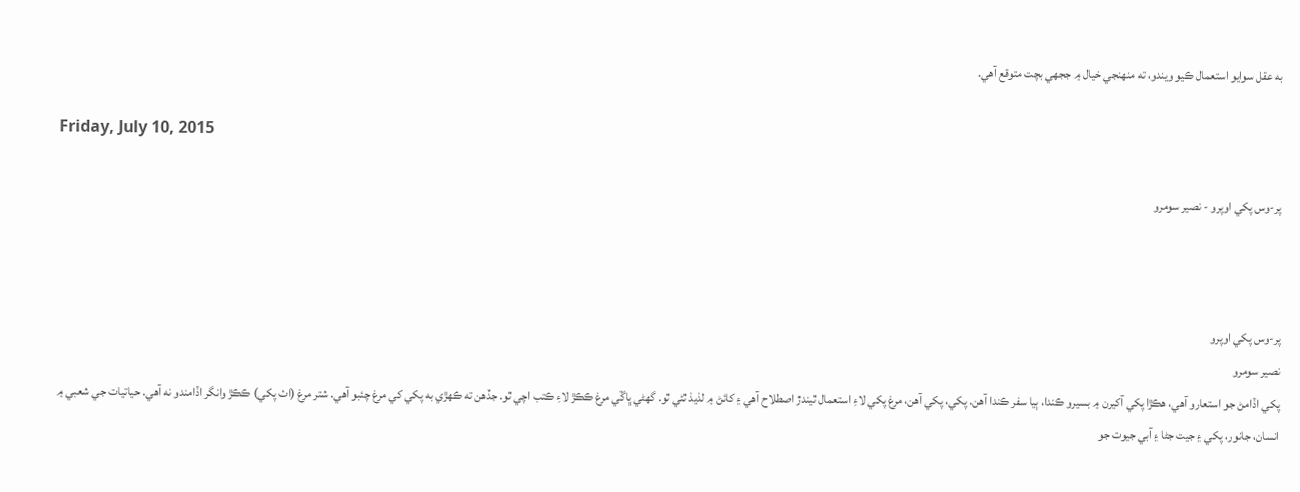به عقل سوايو استعمال ڪيو ويندو، ته منهنجي خيال ۾ ججهي بچت متوقع آهي.

Friday, July 10, 2015

پر-وس پکي اوپرو - نصير سومرو



پر-وس پکي اوپرو
نصير سومرو
پکي اڏامڻ جو استعارو آهي، هڪڙا پکي آکيرن ۾ بسيرو ڪندا، ٻيا سفر ڪندا آهن. پکي، پکي آهن، مرغ پکي لاءِ استعمال ٿيندڙ اصطلاح آهي ۽ کائڻ ۾ لذيذ ٿئي ٿو. گهڻي ڀاڱي مرغ ڪڪڙ لاءِ ڪتب اچي ٿو. جڏهن ته ڪهڙي به پکي کي مرغ چئبو آهي. شتر مرغ (اٺ پکي) ڪڪڙ وانگر اڏامندو نه آهي. حياتيات جي شعبي ۾ انسان، جانور، پکي ۽ جيت جڻا ۽ آبي جيوت جو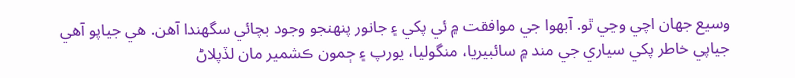وسيع جهان اچي وڃي ٿو. آبهوا جي موافقت ۾ ئي پکي ۽ جانور پنهنجو وجود بچائي سگهندا آهن. هي جياپو آهي جياپي خاطر پکي سياري جي مند ۾ سائبيريا، منگوليا، يورپ ۽ ڄمون ڪشمير مان لڏپلاڻ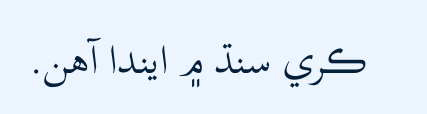ڪري سنڌ ۾ ايندا آهن.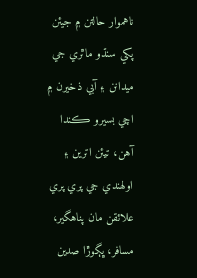ناهموار حالتن ۾ جيئن پکي سنڌو ماٿري جي ميدانن ۽ آبي ذخيرن ۾ اچي بسيرو ڪندا آهن، تيئن اترين ۽ اولهندي جي پري پري علائقن مان پناهگير، مسافر، ڀڳوڙا صدين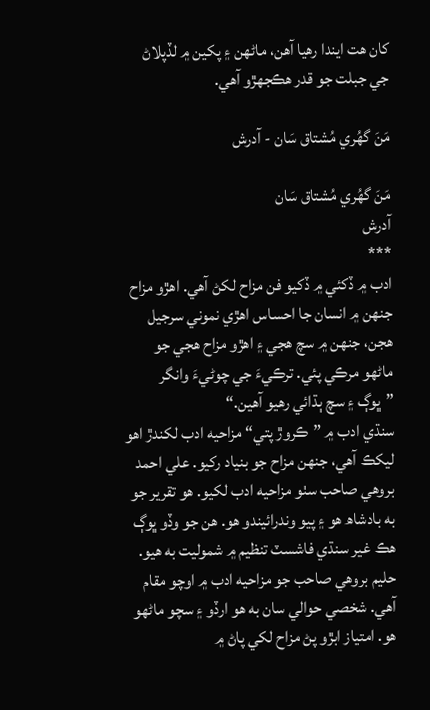کان هت ايندا رهيا آهن، ماڻهن ۽ پکين ۾ لڏپلاڻ جي جبلت جو قدر هڪجهڙو آهي.

مَنَ گهُري مُشتاق سَان - آدرش

مَنَ گهُري مُشتاق سَان
آدرش
***
ادب ۾ ڏکئي ۾ ڏکيو فن مزاح لکڻ آهي. اهڙو مزاح جنهن ۾ انسان جا احساس اهڙي نموني سرجيل هجن، جنهن ۾ سچ هجي ۽ اهڙو مزاح هجي جو ماڻهو مرڪي پئي. ترڪيءَ جي چوڻيءَ وانگر ”ڀوڳ ۽ سچ ٻڌائي رهيو آهين.“
سنڌي ادب ۾ ”ڪروڙ پتي“ مزاحيه ادب لکندڙ اهو ليکڪ آهي، جنهن مزاح جو بنياد رکيو. علي احمد بروهي صاحب سٺو مزاحيه ادب لکيو. هو تقرير جو به بادشاھ هو ۽ پيو وندرائيندو هو. هن جو وڏو ڀوڳ هڪ غير سنڌي فاشسٽ تنظيم ۾ شموليت به هيو.
حليم بروهي صاحب جو مزاحيه ادب ۾ اوچو مقام آهي. شخصي حوالي سان به هو ارڏو ۽ سچو ماڻهو هو. امتياز ابڙو پڻ مزاح لکي پاڻ ۾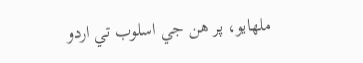ملهايو، پر هن جي اسلوب تي اردو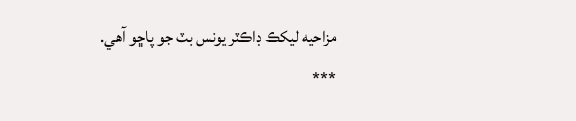مزاحيه ليکڪ ڊاڪٽر يونس بٽ جو پاڇو آهي.
***